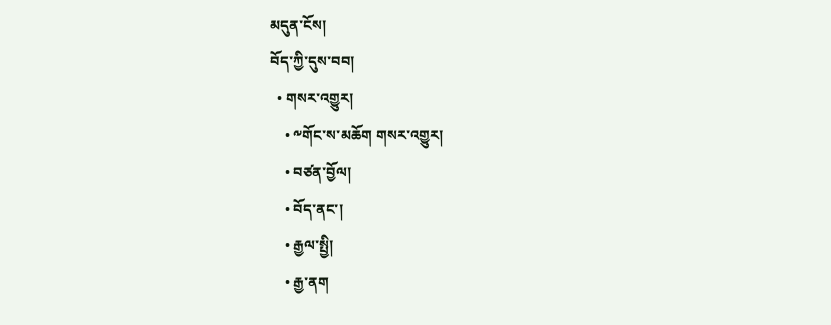མདུན་ངོས།
བོད་ཀྱི་དུས་བབ།
  • གསར་འགྱུར།
    • ༸གོང་ས་མཆོག གསར་འགྱུར།
    • བཙན་བྱོལ།
    • བོད་ནང་།
    • རྒྱལ་སྤྱི།
    • རྒྱ་ནག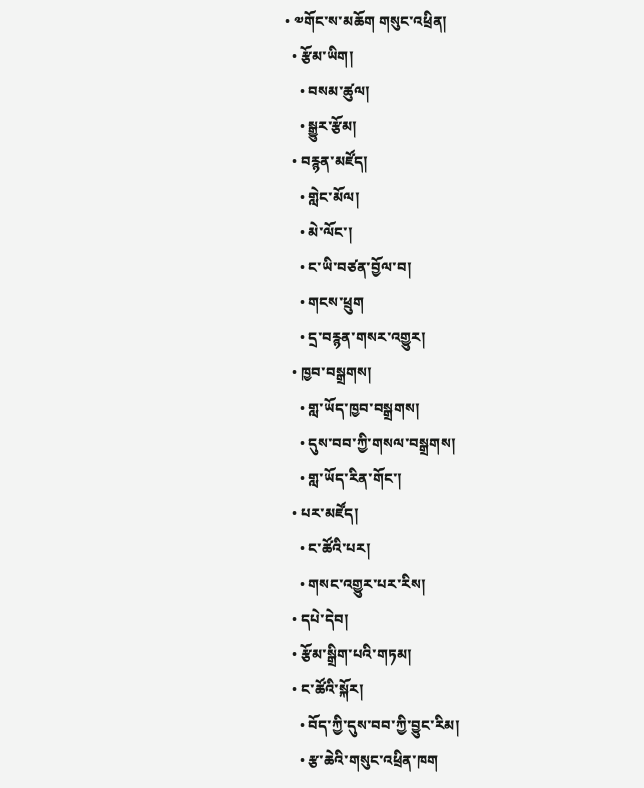• ༧གོང་ས་མཆོག གསུང་འཕྲིན།
  • རྩོམ་ཡིག།
    • བསམ་ཚུལ།
    • སྒྱུར་རྩོམ།
  • བརྙན་མཛོད།
    • གླེང་མོལ།
    • མེ་ལོང་།
    • ང་ཡི་བཙན་བྱོལ་བ།
    • གངས་ཕྲུག
    • དྲ་བརྙན་གསར་འགྱུར།
  • ཁྱབ་བསྒྲགས།
    • གླ་ཡོད་ཁྱབ་བསྒྲགས།
    • དུས་བབ་ཀྱི་གསལ་བསྒྲགས།
    • གླ་ཡོད་རིན་གོང་།
  • པར་མཛོད།
    • ང་ཚོའི་པར།
    • གསང་འགྱུར་པར་རིས།
  • དཔེ་དེབ།
  • རྩོམ་སྒྲིག་པའི་གཏམ།
  • ང་ཚོའི་སྐོར།
    • བོད་ཀྱི་དུས་བབ་ཀྱི་བྱུང་རིམ།
    • རྩ་ཆེའི་གསུང་འཕྲིན་ཁག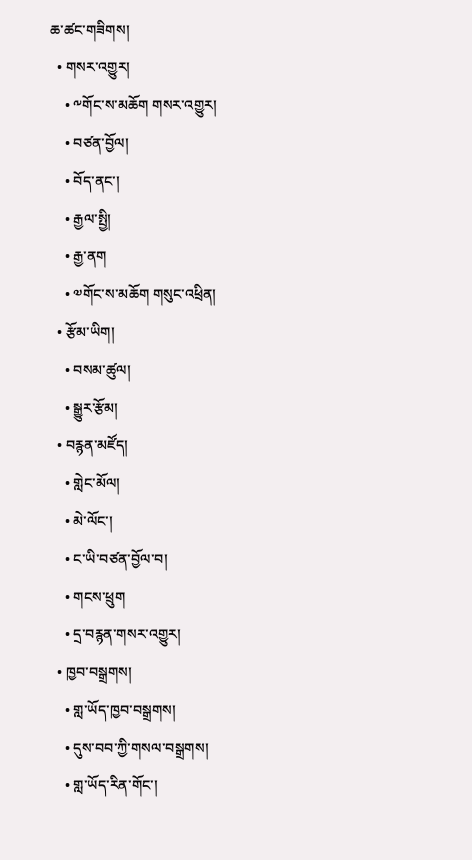ཆ་ཚང་གཟིགས།
  • གསར་འགྱུར།
    • ༸གོང་ས་མཆོག གསར་འགྱུར།
    • བཙན་བྱོལ།
    • བོད་ནང་།
    • རྒྱལ་སྤྱི།
    • རྒྱ་ནག
    • ༧གོང་ས་མཆོག གསུང་འཕྲིན།
  • རྩོམ་ཡིག།
    • བསམ་ཚུལ།
    • སྒྱུར་རྩོམ།
  • བརྙན་མཛོད།
    • གླེང་མོལ།
    • མེ་ལོང་།
    • ང་ཡི་བཙན་བྱོལ་བ།
    • གངས་ཕྲུག
    • དྲ་བརྙན་གསར་འགྱུར།
  • ཁྱབ་བསྒྲགས།
    • གླ་ཡོད་ཁྱབ་བསྒྲགས།
    • དུས་བབ་ཀྱི་གསལ་བསྒྲགས།
    • གླ་ཡོད་རིན་གོང་།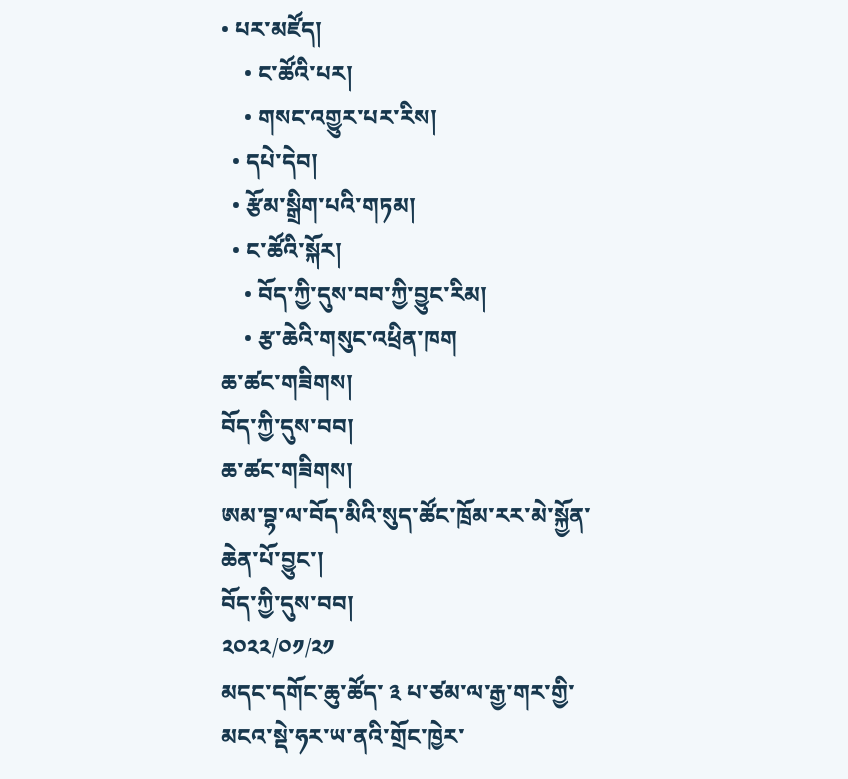• པར་མཛོད།
    • ང་ཚོའི་པར།
    • གསང་འགྱུར་པར་རིས།
  • དཔེ་དེབ།
  • རྩོམ་སྒྲིག་པའི་གཏམ།
  • ང་ཚོའི་སྐོར།
    • བོད་ཀྱི་དུས་བབ་ཀྱི་བྱུང་རིམ།
    • རྩ་ཆེའི་གསུང་འཕྲིན་ཁག
ཆ་ཚང་གཟིགས།
བོད་ཀྱི་དུས་བབ།
ཆ་ཚང་གཟིགས།
ཨམ་བྷ་ལ་བོད་མིའི་སུད་ཚོང་ཁྲོམ་རར་མེ་སྐྱོན་ཆེན་པོ་བྱུང་།
བོད་ཀྱི་དུས་བབ།
༢༠༢༢/༠༡/༢༡
མདང་དགོང་ཆུ་ཚོད་ ༣ པ་ཙམ་ལ་རྒྱ་གར་གྱི་མངའ་སྡེ་ཧར་ཡ་ནའི་གྲོང་ཁྱེར་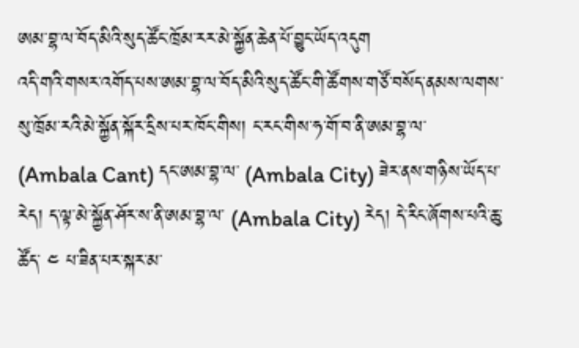ཨམ་བྷ་ལ་བོད་མིའི་སུད་ཚོང་ཁྲོམ་རར་མེ་སྐྱོན་ཆེན་པོ་བྱུང་ཡོད་འདུག
འདི་གའི་གསར་འགོད་པས་ཨམ་བྷ་ལ་བོད་མིའི་སུད་ཚོང་གི་ཚོགས་གཙོ་བསོད་ནམས་ལགས་སུ་ཁྲོམ་རའི་མེ་སྐྱོན་སྐོར་དྲིས་པར་ཁོང་གིས། ང་རང་གིས་ཧ་གོ་བ་ནི་ཨམ་བྷ་ལ་ (Ambala Cant) དང་ཨམ་བྷ་ལ་ (Ambala City) ཟེར་ནས་གཉིས་ཡོད་པ་རེད། ད་ལྟ་མེ་སྐྱོན་ཤོར་ས་ནི་ཨམ་བྷ་ལ་ (Ambala City) རེད། དེ་རིང་ཞོགས་པའི་ཆུ་ཚོད་ ༤ པ་ཟིན་པར་སྐར་མ་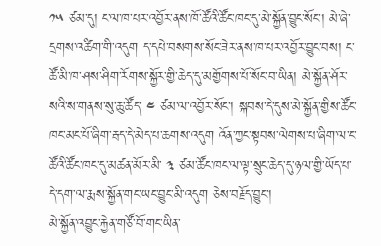༡༥ ཙམ་དུ། ང་ལ་ཁ་པར་འབྱོར་ནས་ཁོ་ཚོའི་ཚོང་ཁང་དུ་མེ་སྐྱོན་བྱུང་སོང་། མེ་ཞེ་དྲགས་འཚིག་གི་འདུག ད་དཔེ་བསགས་སོང་ཟེར་ནས་ཁ་པར་འབྱོར་བྱུང་བས། ང་ཚོ་མི་ཁ་ཤས་ཤིག་རོགས་སྐྱོར་གྱི་ཆེད་དུ་མགྱོགས་པོ་སོང་བ་ཡིན། མེ་སྐྱོན་ཤོར་སའི་ས་གནས་སུ་ཆུ་ཚོད་ ༤ ཙམ་ལ་འབྱོར་སོང་། སྐབས་དེ་དུས་མེ་སྐྱོན་གྱིས་ཚོང་ཁང་མང་པོ་ཞིག་རྦད་དེ་མེད་པ་ཆགས་འདུག འོན་ཀྱང་སྟབས་ལེགས་པ་ཞིག་ལ་ང་ཚོའི་ཚོང་ཁང་དུ་མཚན་མོར་མི་ ༣ ཙམ་ཚོང་ཁང་ལ་ལྟ་སྲུང་ཆེད་དུ་ཉལ་གྱི་ཡོད་པ་དེ་དག་ལ་རྨས་སྐྱོན་གང་ཡང་བྱུང་མི་འདུག ཅེས་བརྗོད་བྱུང་།
མེ་སྐྱོན་འབྱུང་རྐྱེན་གཙོ་བོ་གང་ཡིན་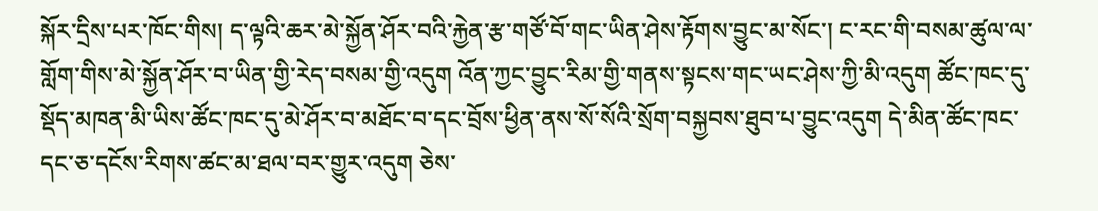སྐོར་དྲིས་པར་ཁོང་གིས། ད་ལྟའི་ཆར་མེ་སྐྱོན་ཤོར་བའི་རྐྱེན་རྩ་གཙོ་བོ་གང་ཡིན་ཤེས་རྟོགས་བྱུང་མ་སོང་། ང་རང་གི་བསམ་ཚུལ་ལ་གློག་གིས་མེ་སྐྱོན་ཤོར་བ་ཡིན་གྱི་རེད་བསམ་གྱི་འདུག འོན་ཀྱང་བྱུང་རིམ་གྱི་གནས་སྟངས་གང་ཡང་ཤེས་ཀྱི་མི་འདུག ཚོང་ཁང་དུ་སྡོད་མཁན་མི་ཡིས་ཚོང་ཁང་དུ་མེ་ཤོར་བ་མཐོང་བ་དང་བྲོས་ཕྱིན་ནས་སོ་སོའི་སྲོག་བསྐྱབས་ཐུབ་པ་བྱུང་འདུག དེ་མིན་ཚོང་ཁང་དང་ཅ་དངོས་རིགས་ཚང་མ་ཐལ་བར་གྱུར་འདུག ཅེས་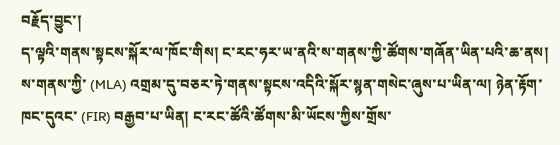བརྗོད་བྱུང་།
ད་ལྟའི་གནས་སྟངས་སྐོར་ལ་ཁོང་གིས། ང་རང་ཧར་ཡ་ནའི་ས་གནས་ཀྱི་ཚོགས་གཞོན་ཡིན་པའི་ཆ་ནས། ས་གནས་ཀྱི་ (MLA) འགྲམ་དུ་བཅར་ཏེ་གནས་སྟངས་འདིའི་སྐོར་སྙན་གསེང་ཞུས་པ་ཡིན་ལ། ཉེན་རྟོག་ཁང་དུའང་ (FIR) བརྒྱབ་པ་ཡིན། ང་རང་ཚོའི་ཚོགས་མི་ཡོངས་ཀྱིས་གྲོས་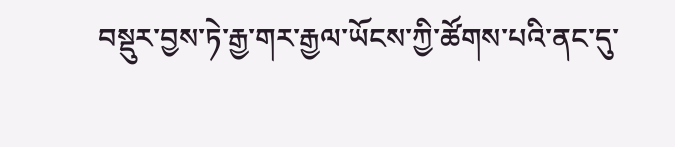བསྡུར་བྱས་ཏེ་རྒྱ་གར་རྒྱལ་ཡོངས་ཀྱི་ཚོགས་པའི་ནང་དུ་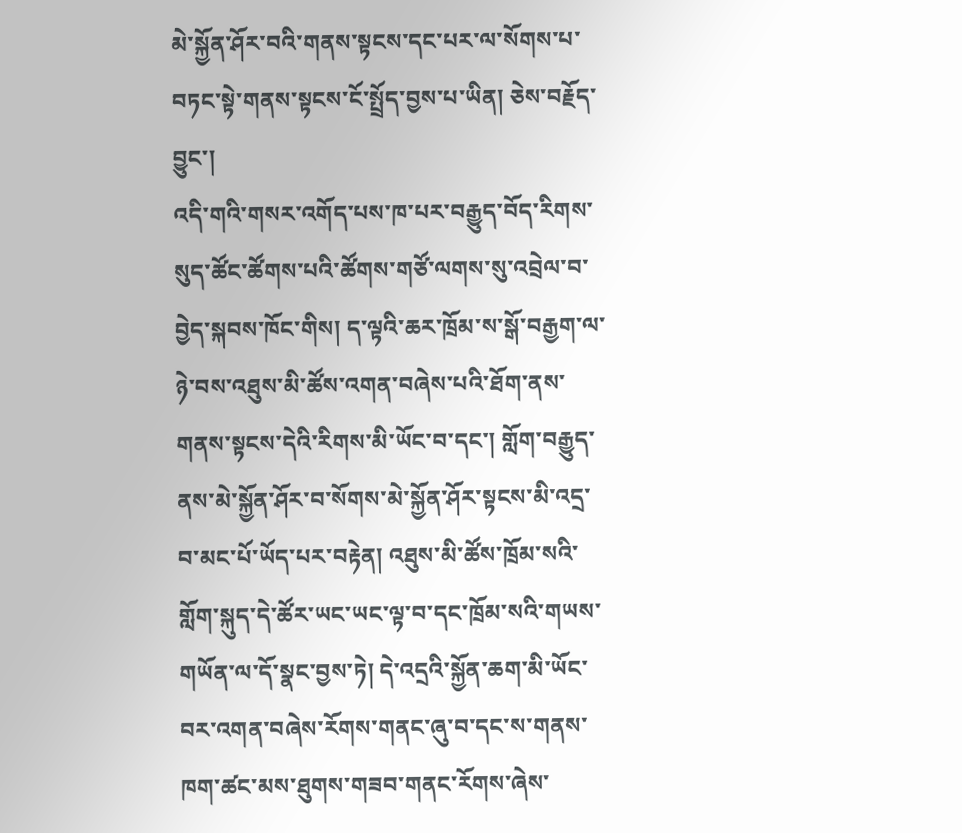མེ་སྐྱོན་ཤོར་བའི་གནས་སྟངས་དང་པར་ལ་སོགས་པ་བཏང་སྟེ་གནས་སྟངས་ངོ་སྤྲོད་བྱས་པ་ཡིན། ཅེས་བརྗོད་བྱུང་།
འདི་གའི་གསར་འགོད་པས་ཁ་པར་བརྒྱུད་བོད་རིགས་སུད་ཚོང་ཚོགས་པའི་ཚོགས་གཙོ་ལགས་སུ་འབྲེལ་བ་བྱེད་སྐབས་ཁོང་གིས། ད་ལྟའི་ཆར་ཁྲོམ་ས་སྒོ་བརྒྱག་ལ་ཉེ་བས་འཐུས་མི་ཚོས་འགན་བཞེས་པའི་ཐོག་ནས་གནས་སྟངས་དེའི་རིགས་མི་ཡོང་བ་དང་། གློག་བརྒྱུད་ནས་མེ་སྐྱོན་ཤོར་བ་སོགས་མེ་སྐྱོན་ཤོར་སྟངས་མི་འདྲ་བ་མང་པོ་ཡོད་པར་བརྟེན། འཐུས་མི་ཚོས་ཁྲོམ་སའི་གློག་སྐུད་དེ་ཚོར་ཡང་ཡང་ལྟ་བ་དང་ཁྲོམ་སའི་གཡས་གཡོན་ལ་དོ་སྣང་བྱས་ཏེ། དེ་འདྲའི་སྐྱོན་ཆག་མི་ཡོང་བར་འགན་བཞེས་རོགས་གནང་ཞུ་བ་དང་ས་གནས་ཁག་ཚང་མས་ཐུགས་གཟབ་གནང་རོགས་ཞེས་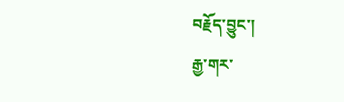བརྗོད་བྱུང་།
རྒྱ་གར་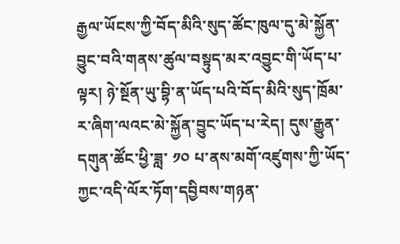རྒྱལ་ཡོངས་ཀྱི་བོད་མིའི་སུད་ཚོང་ཁུལ་དུ་མེ་སྐྱོན་བྱུང་བའི་གནས་ཚུལ་བསྟུད་མར་འབྱུང་གི་ཡོད་པ་ལྟར། ཉེ་སྔོན་ཡུ་བྷི་ན་ཡོད་པའི་བོད་མིའི་སུད་ཁྲོམ་ར་ཞིག་ལའང་མེ་སྐྱོན་བྱུང་ཡོད་པ་རེད། དུས་རྒྱུན་དགུན་ཚོང་ཕྱི་ཟླ་ ༡༠ པ་ནས་མགོ་འཛུགས་ཀྱི་ཡོད་ཀྱང་འདི་ལོར་ཏོག་དབྱིབས་གཉན་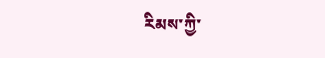རིམས་ཀྱི་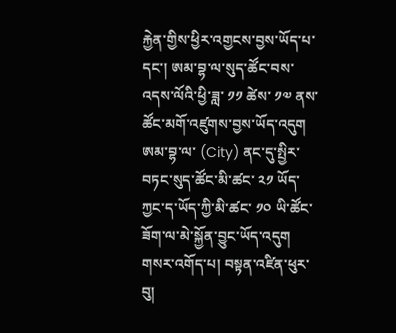རྐྱེན་གྱིས་ཕྱིར་འགྱངས་བྱས་ཡོད་པ་དང་། ཨམ་བྷ་ལ་སུད་ཚོང་བས་འདས་ལོའི་ཕྱི་ཟླ་ ༡༡ ཚེས་ ༡༧ ནས་ཚོང་མགོ་འཛུགས་བྱས་ཡོད་འདུག  ཨམ་བྷ་ལ་ (City) ནང་དུ་སྤྱིར་བཏང་སུད་ཚོང་མི་ཚང་ ༢༡ ཡོད་ཀྱང་ད་ཡོད་ཀྱི་མི་ཚང་ ༡༠ ཡི་ཚོང་ཟོག་ལ་མེ་སྐྱོན་བྱུང་ཡོད་འདུག
གསར་འགོད་པ། བསྟན་འཛིན་ཕུར་བུ།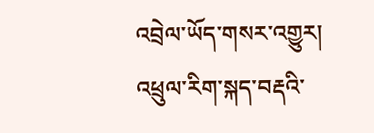འབྲེལ་ཡོད་གསར་འགྱུར།
འཕྲུལ་རིག་སྐད་བརྡའི་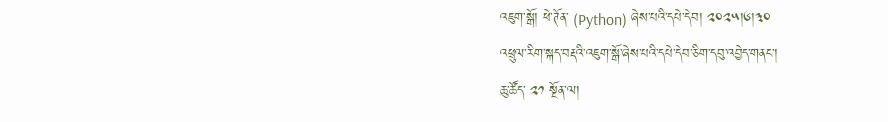འཇུག་སྒོ། ཕེ་ཊོན་ (Python) ཞེས་པའི་དཔེ་དེབ། ༢༠༢༥།༦།༣༠
འཕྲུལ་རིག་སྐད་བརྡའི་འཇུག་སྒོ་ཞེས་པའི་དཔེ་དེབ་ཅིག་དབུ་འབྱེད་གནང་།
ཆུ་ཚོད་ ༢༡ སྔོན་ལ།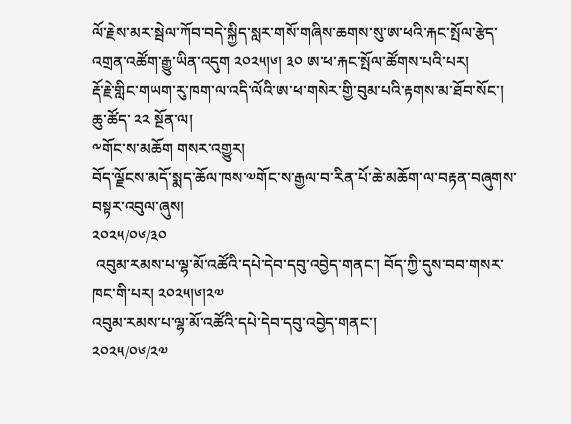ལོ་རྗེས་མར་སྦེལ་ཀོབ་བདེ་སྐྱིད་སླར་གསོ་གཞིས་ཆགས་སུ་ཨ་ཕའི་རྐང་སྤོལ་རྩེད་འགྲན་འཚོག་རྒྱུ་ཡིན་འདུག ༢༠༢༥།༦། ༣༠ ཨ་ཕ་རྐང་སྤོལ་ཚོགས་པའི་པར།
རྡོ་རྗེ་གླིང་གཡག་རུ་ཁག་ལ་འདི་ལོའི་ཨ་ཕ་གསེར་གྱི་བུམ་པའི་རྟགས་མ་ཐོབ་སོང་།
ཆུ་ཚོད་ ༢༢ སྔོན་ལ།
༸གོང་ས་མཆོག གསར་འགྱུར།
བོད་ལྗོངས་མདོ་སྨད་ཆོལ་ཁས་༧གོང་ས་རྒྱལ་བ་རིན་པོ་ཆེ་མཆོག་ལ་བརྟན་བཞུགས་བསྟར་འབུལ་ཞུས།
༢༠༢༥/༠༦/༣༠
 འབུམ་རམས་པ་ལྷ་མོ་འཚོའི་དཔེ་དེབ་དབུ་འབྱེད་གནང་། བོད་ཀྱི་དུས་བབ་གསར་ཁང་གི་པར། ༢༠༢༥།༦།༢༧
འབུམ་རམས་པ་ལྷ་མོ་འཚོའི་དཔེ་དེབ་དབུ་འབྱེད་གནང་།
༢༠༢༥/༠༦/༢༧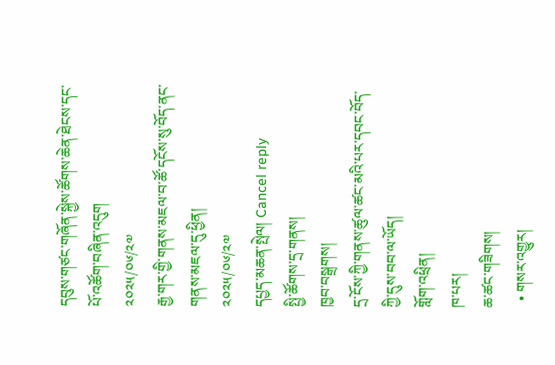དབུས་གཙང་གཞོན་སྐྱེས་ཚོགས་ཆེན་ཐེངས་དང་པོ་འཚོག་བཞིན་འདུག
༢༠༢༥/༠༦/༢༧
རྒྱ་གར་གྱི་གནས་མཇལ་བ་ཚོ་དངོས་སུ་བོད་ནང་གནས་མཇལ་དུ་ཕྱིན།
༢༠༢༥/༠༦/༢༧
དཔྱད་མཆན་སྤེལ། Cancel reply
སྤྱི་ཚོགས་དྲ་གནས།
ཁྱབ་བསྒྲགས།
དྲ་ངོས་ཀྱི་གནས་ཚུལ་ཚང་མའི་པར་དབང་བོད་ཀྱི་དུས་བབ་ལ་ཡོད།
གློག་འཕྲིན།
ཁ་པར།
ཆ་ཚང་གཟིགས།
  • གསར་འགྱུར།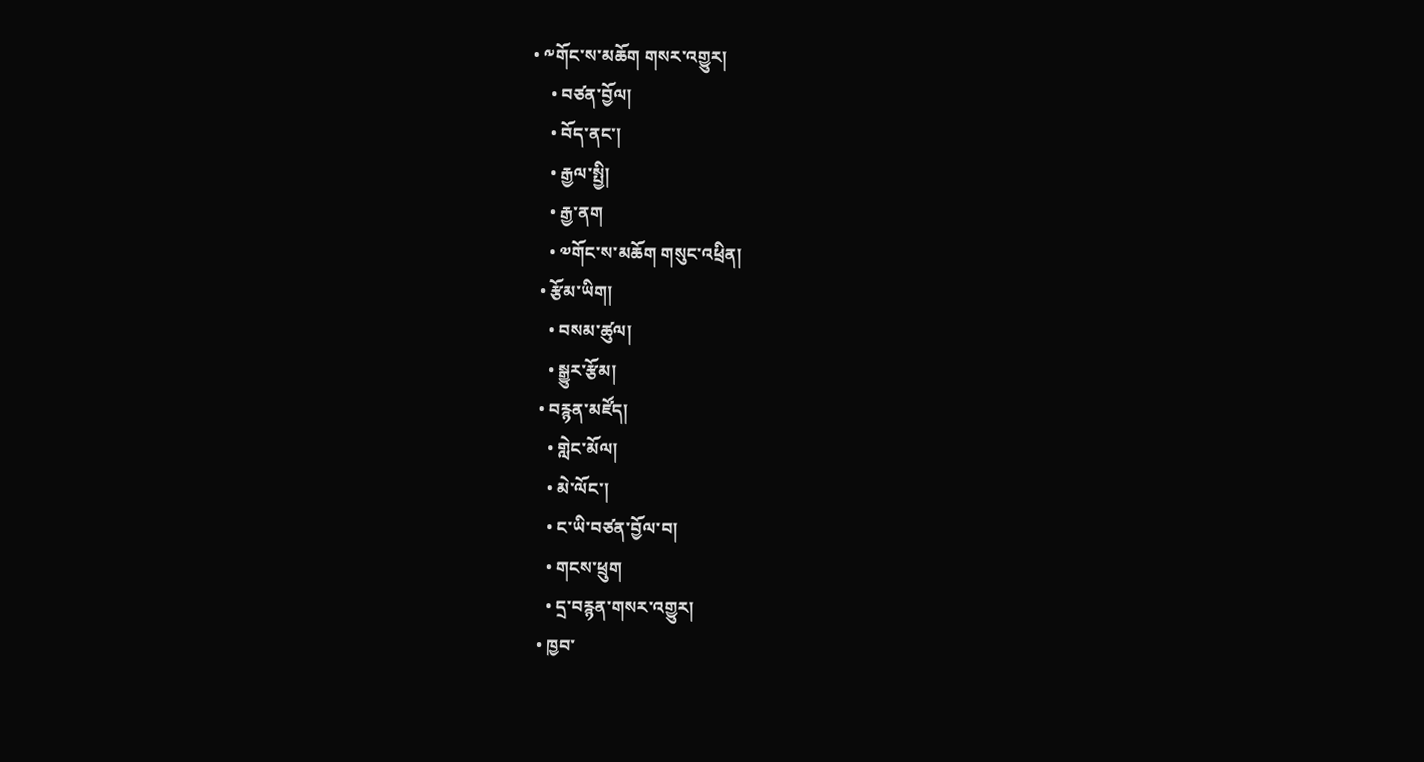• ༸གོང་ས་མཆོག གསར་འགྱུར།
    • བཙན་བྱོལ།
    • བོད་ནང་།
    • རྒྱལ་སྤྱི།
    • རྒྱ་ནག
    • ༧གོང་ས་མཆོག གསུང་འཕྲིན།
  • རྩོམ་ཡིག།
    • བསམ་ཚུལ།
    • སྒྱུར་རྩོམ།
  • བརྙན་མཛོད།
    • གླེང་མོལ།
    • མེ་ལོང་།
    • ང་ཡི་བཙན་བྱོལ་བ།
    • གངས་ཕྲུག
    • དྲ་བརྙན་གསར་འགྱུར།
  • ཁྱབ་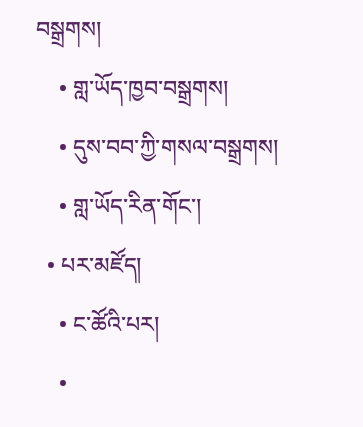བསྒྲགས།
    • གླ་ཡོད་ཁྱབ་བསྒྲགས།
    • དུས་བབ་ཀྱི་གསལ་བསྒྲགས།
    • གླ་ཡོད་རིན་གོང་།
  • པར་མཛོད།
    • ང་ཚོའི་པར།
    •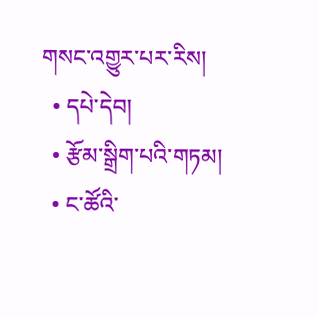གསང་འགྱུར་པར་རིས།
  • དཔེ་དེབ།
  • རྩོམ་སྒྲིག་པའི་གཏམ།
  • ང་ཚོའི་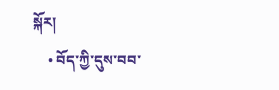སྐོར།
    • བོད་ཀྱི་དུས་བབ་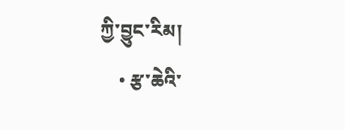ཀྱི་བྱུང་རིམ།
    • རྩ་ཆེའི་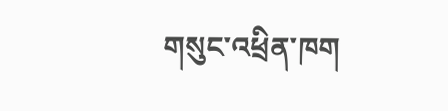གསུང་འཕྲིན་ཁག